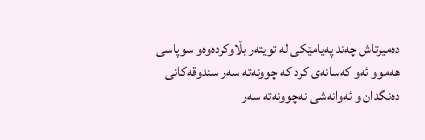دەمیرتاش چەند پەیامێکی لە تویتەر بڵاوکردەوەو سوپاسی ھەموو ئەو کەسانەی کرد کە چوونەتە سەر سندوقەکانی دەنگدان و ئەوانەشی نەچوونەتە سەر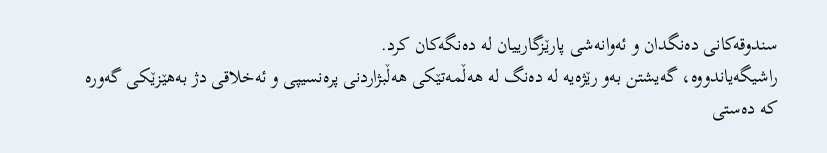سندوقەکانی دەنگدان و ئەوانەشی پارێزگارییان لە دەنگەکان کرد.
راشیگەیاندووە، گەیشتن بەو رێژەیە لە دەنگ لە ھەڵمەتێکی ھەڵبژاردنی پرەنسیپی و ئەخلاقی دژ بەھێزێکی گەورە کە دەستی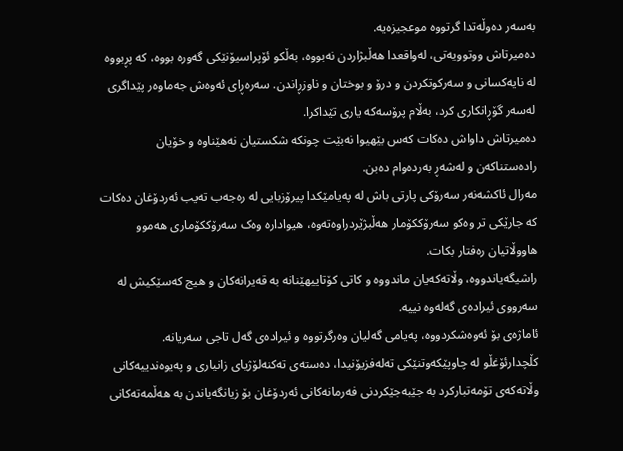بەسەر دەوڵەتدا گرتووە موعجیزەیە.
دەمیرتاش ووتوویەتی، لەواقعدا ھەڵبژاردن نەبووە، بەڵکو ئۆپراسیۆنێکی گەورە بووە، کە پڕبووە لە نایەکسانی و سەرکوتکردن و درۆ و بوختان و ناوزڕاندن. سەرەڕای ئەوەش جەماوەر پێداگری لەسەر گۆڕانکاری کرد، بەڵام پرۆسەکە یاری تێداکرا.
دەمیرتاش داواش دەکات کەس بێھیوا نەبێت چونکە شکستیان نەھێناوە و خۆیان رادەستناکەن و لەشەڕ بەردەوام دەبن.
مەرال ئاکشەنەر سەرۆکی پارتی باش لە پەیامێکدا پیرۆزبایی لە رەجەب تەیب ئەردۆغان دەکات کە جارێکی تر وەکو سەرۆککۆمار ھەڵبژێردراوەتەوە، ھیوادارە وەک سەرۆککۆماری ھەموو ھاووڵاتیان رەفتار بکات.
راشیگەیاندووە، وڵاتەکەیان ماندووە و کاتی کۆتاییھێنانە بە قەیرانەکان و ھیج کەسێکیش لە سەرووی ئیرادەی گەلەوە نییە.
ئاماژەی بۆ ئەوەشکردووە، پەیامی گەلیان وەرگرتووە و ئیرادەی گەل تاجی سەریانە.
کڵچدارئۆغڵو لە چاوپێکەوتنێکی تەلەفزیۆنیدا، دەستەی تەکنەلۆژیای زانیاری و پەیوەندییەکانی وڵاتەکەی تۆمەتبارکرد بە جێبەجێکردنی فەرمانەکانی ئەردۆغان بۆ زیانگەیاندن بە ھەڵمەتەکانی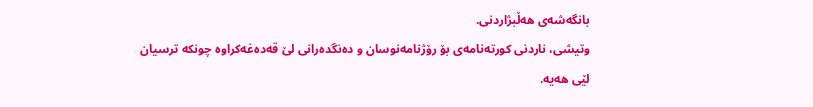بانگەشەی ھەڵبژاردنی.
وتیشی، ناردنی کورتەنامەی بۆ رۆژنامەنوسان و دەنگدەرانی لێ قەدەغەکراوە چونکە ترسیان لێی ھەیە.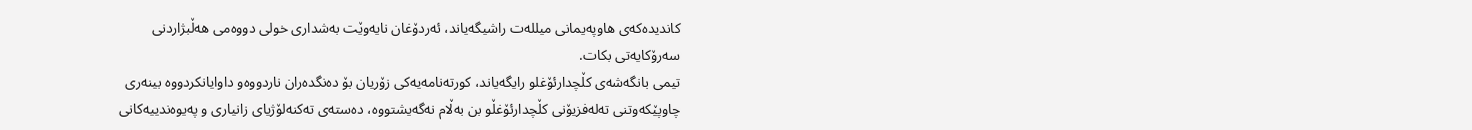کاندیدەکەی ھاوپەیمانی میللەت راشیگەیاند، ئەردۆغان نایەوێت بەشداری خولی دووەمی ھەڵبژاردنی سەرۆکایەتی بکات.
تیمی بانگەشەی کڵچدارئۆغلو رایگەیاند، کورتەنامەیەکی زۆریان بۆ دەنگدەران ناردووەو داوایانکردووە بینەری چاوپێکەوتنی تەلەفزیۆنی کڵچدارئۆغڵو بن بەڵام نەگەیشتووە، دەستەی تەکنەلۆژیای زانیاری و پەیوەندییەکانی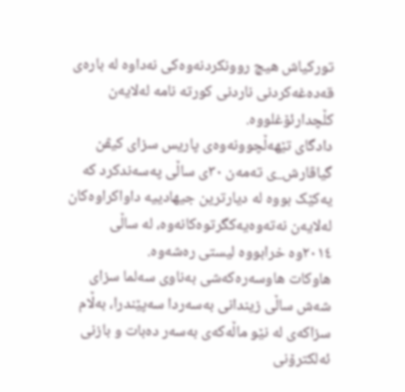تورکیاش ھیچ روونکردنەوەکی نەداوە لە بارەی قەدەغەکردنی ناردنی کورتە نامە لەلایەن کڵچدارئۆغلووە.
دادگای تێھەڵچوونەوەی پاریس سزای کیڤن گیاڤارش_ی تەمەن ٣٠ی ساڵی پەسەندکرد کە یەکێک بووە لە دیارترین جیھادییە داواکراوەکان لەلایەن نەتەوەیەکگرتوەکانەوە، لە ساڵی ٢٠١٤وە خرابووە لیستی رەشەوە.
ھاوکات ھاوسەرەکەشی بەناوی سەلما سزای شەش ساڵی زیندانی بەسەردا سەپێندرا، بەڵام سزاکەی لە نێو ماڵەکەی بەسەر دەبات و بازنی ئەلکترۆنی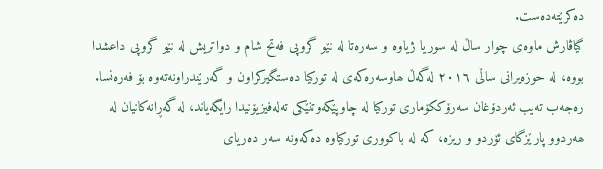دەکرێتەدەست.
گیاڤارش ماوەی چوار ساڵ لە سوریا ژیاوە و سەرەتا لە نێو گروپی فەتح شام و دواتریش لە نێو گروپی داعشدا بووە، لە حوزەیرانی ساڵی ٢٠١٦ لەگەڵ ھاوسەرەکەی لە تورکیا دەستگیرکراون و گەرێندراونەتەوە بۆ فەرەنسا.
رەجەب تەیب ئەردۆغان سەرۆککۆماری تورکیا لە چاوپێکەوتنێکی تەلەفیزیۆنیدا رایگەیاند، لە گەڕانەکانیان لە ھەردوو پارێزگای ئۆردو و ریزە، کە لە باکووری تورکیاوە دەکەونە سەر دەریای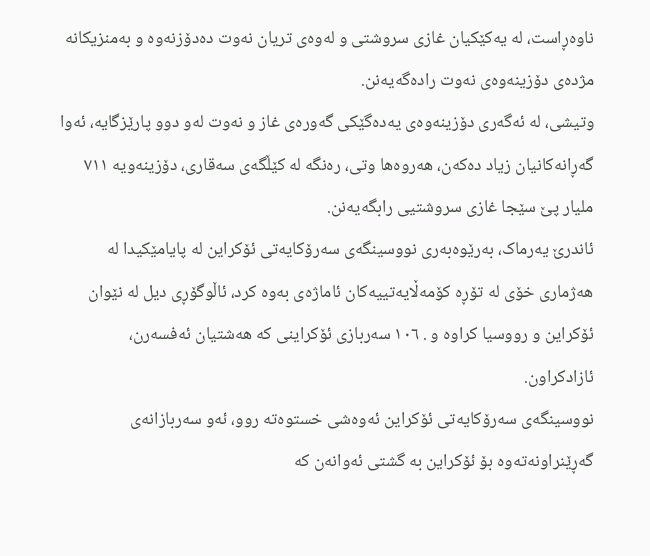ناوەڕاست، لە یەکێکیان غازی سروشتی و لەوەی تریان نەوت دەدۆزنەوە و بەمنزیکانە مژدەی دۆزینەوەی نەوت رادەگەیەنن.
وتیشی، لە ئەگەری دۆزینەوەی یەدەگێکی گەورەی غاز و نەوت لەو دوو پارێزگایە، ئەوا گەڕانەکانیان زیاد دەکەن، ھەروەھا وتی، رەنگە لە کێڵگەی سەقاری، دۆزینەویە ٧١١ ملیار پێ سێجا غازی سروشتیی رابگەیەنن.
ئاندرێ یەرماک، بەرێوەبەری نووسینگەی سەرۆکایەتی ئۆکراین لە پایامێکیدا لە ھەژماری خۆی لە تۆڕە کۆمەڵایەتییەکان ئاماژەی بەوە کرد، ئاڵوگۆڕی دیل لە نێوان ئۆکراین و رووسیا کراوە و . ١٠٦ سەربازی ئۆکراینی کە ھەشتیان ئەفسەرن، ئازادکراون.
نووسینگەی سەرۆکایەتی ئۆکراین ئەوەشی خستوەتە روو، ئەو سەربازانەی گەڕێنراونەتەوە بۆ ئۆکراین بە گشتی ئەوانەن کە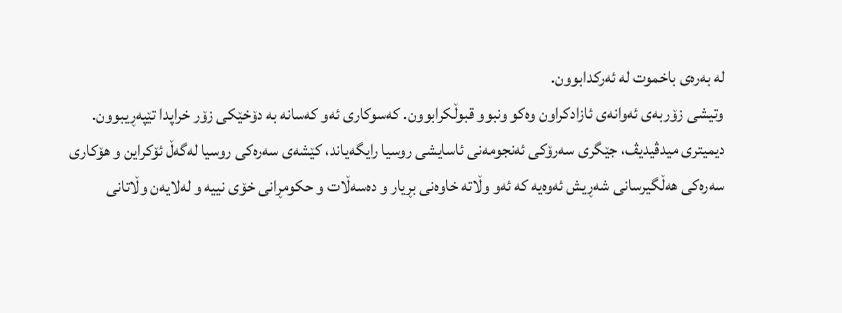لە بەرەی باخموت لە ئەرکدابوون.
وتیشی زۆربەی ئەوانەی ئازادکراون وەکو ونبوو قبوڵکرابوون. کەسوکاری ئەو کەسانە بە دۆخێکی زۆر خراپدا تێپەڕیبوون.
دیمیتری میدڤیدیڤ، جێگری سەرۆکی ئەنجومەنی ئاسایشی روسیا رایگەیاند، کێشەی سەرەکی روسیا لەگەڵ ئۆکراین و ھۆکاری سەرەکی ھەڵگیرسانی شەڕیش ئەوەیە کە ئەو وڵاتە خاوەنی بڕیار و دەسەڵات و حکومڕانی خۆی نییە و لەلایەن وڵاتانی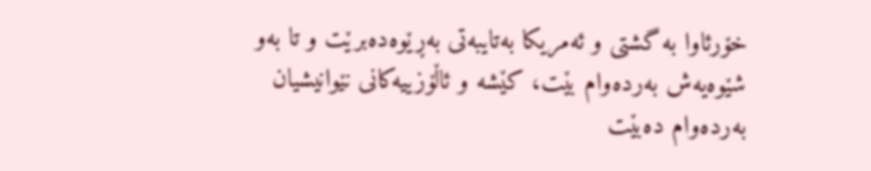خۆرئاوا بە گشتی و ئەمریکا بەتایبەتی بەڕێوەدەبرێت و تا بەو شێوەیەش بەردەوام بێت، کێشە و ئاڵۆزییەکانی نێوانیشیان بەردەوام دەبێت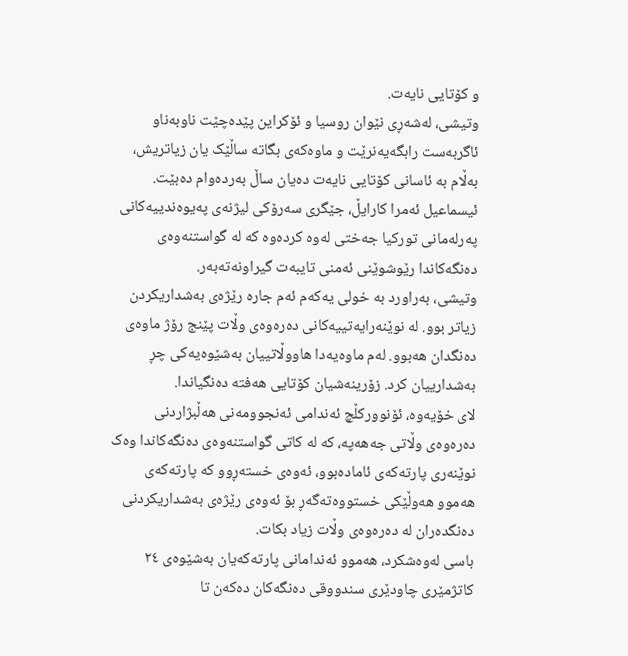و کۆتایی نایەت.
وتیشی، لەشەڕی نێوان روسیا و ئۆکراین پێدەچێت ناوبەناو ئاگربەست رابگەیەنرێت و ماوەکەی بگاتە ساڵێک یان زیاتریش، بەڵام بە ئاسانی کۆتایی نایەت دەیان ساڵ بەردەوام دەبێت.
ئیسماعیل ئەمرا کارایڵ، جێگری سەرۆکی لیژنەی پەیوەندییەکانی پەرلەمانی تورکیا جەختی لەوە کردەوە کە لە گواستنەوەی دەنگەکاندا رێوشوێنی ئەمنی تایبەت گیراونەتەبەر.
وتیشی، بەراورد بە خولی یەکەم ئەم جارە رێژەی بەشداریکردن زیاتر بوو. لە نوێنەرایەتییەکانی دەرەوەی وڵات پێنج رۆژ ماوەی دەنگدان ھەبوو. لەم ماوەیەدا ھاووڵاتییان بەشێوەیەکی چڕ بەشدارییان کرد. زۆرینەشیان کۆتایی ھەفتە دەنگیاندا.
لای خۆیەوە، ئۆنوورکڵچ ئەندامی ئەنجوومەنی ھەڵبژاردنی دەرەوەی وڵاتی جەھەپە، کە لە کاتی گواستنەوەی دەنگەکاندا وەک نوێنەری پارتەکەی ئامادەبوو، ئەوەی خستەڕوو کە پارتەکەی ھەموو ھەوڵێکی خستووەتەگەڕ بۆ ئەوەی رێژەی بەشداریکردنی دەنگدەران لە دەرەوەی وڵات زیاد بکات.
باسی لەوەشکرد، ھەموو ئەندامانی پارتەکەیان بەشێوەی ٢٤ کاتژمێری چاودێری سندووقی دەنگەکان دەکەن تا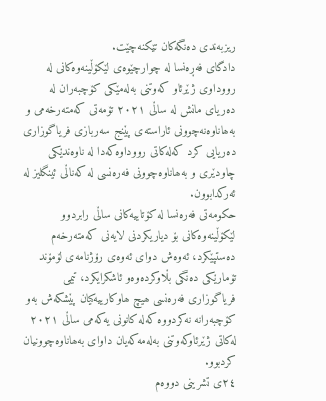ریزبەندی دەنگەکان تێکنەچێت.
دادگای فەڕەنسا لە چوارچێوەی لێکۆڵینەوەکانی لە رووداوی ژێرئاو کەوتنی بەلەمێکی کۆچبەران لە دەریای مانش لە ساڵی ٢٠٢١ تۆمەتی کەمتەرخەمی و بەھاناوەنەچوونی ئاراستەی پێنج سەربازی فریاگوزاری دەریایی کرد کەلەکاتی رووداوەکەدا لە ناوەندێکی چاودێری و بەھاناوەچوونی فەرەنسی لە کەناڵی ئینگلیز لە ئەرکدابوون.
حکومەتی فەرەنسا لە کۆتاییەکانی ساڵی رابردوو لێکۆڵینەوەکانی بۆ دیاریکردنی لایەنی کەمتەرخەم دەستپێکرد، ئەوەش دوای ئەوەی رۆژنامەی لۆمۆند تۆمارێکی دەنگی بڵاوکردەوەو ئاشکرایکرد، تیمی فریاگوزاری فەرەنسی ھیچ ھاوکارییەکیان پێشکەش بەو کۆچبەرانە نەکردووە کەلە کانونی یەکەمی ساڵی ٢٠٢١ لەکاتی ژێرئاوکەوتنی بەلەمەکەیان داوای بەھاناوەچوونیان کردبوو.
٢٤ی تشرینی دووەم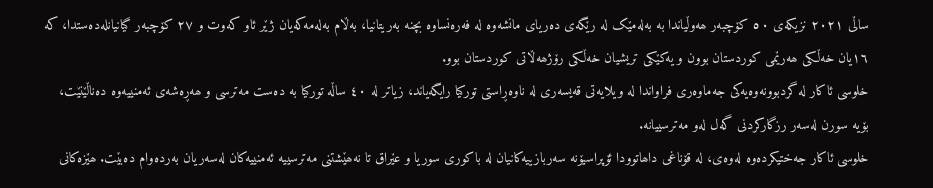ساڵی ٢٠٢١ نزیکەی ٥٠ کۆچبەر ھەوڵیاندا بە بەلەمێک لە رێگەی دەریای مانشەوە لە فەرەنساوە بچنە بەریتانیا، بەڵام بەلەمەکەیان ژێر ئاو کەوت و ٢٧ کۆچبەر گیانیانلەدەستدا، کە ١٦یان خەڵکی ھەرێمی کوردستان بوون و یەکێکی تریشیان خەڵکی رۆژھەڵاتی کوردستان بوو.
خلوسی ئاکار لە گردبوونەوەیەکی جەماوەری فراواندا لە ویلایەتی قەیسەری لە ناوەڕاستی تورکیا رایگەیاند، زیاتر لە ٤٠ ساڵە تورکیا بە دەست مەترسی و ھەڕەشەی ئەمنییەوە دەناڵێنێت، بۆیە سورن لەسەر رزگارکردنی گەل لەو مەترسییانە.
خلوسی ئاکار جەختیکردەوە لەوەی، لە قۆناغی داھاتوودا ئۆپراسیۆنە سەربازییەکانیان لە باکوری سوریا و عێراق تا نەھێشتنی مەترسییە ئەمنییەکان لەسەریان بەردەوام دەبێت. ھێزەکانی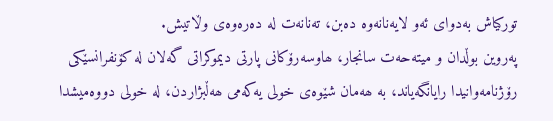تورکیاش بەدوای ئەو لایەنانەوە دەبن، تەنانەت لە دەرەوەی وڵاتیش.
پەروین بوڵدان و میتەحەت سانجار، ھاوسەرۆکانی پارتی دیموکراتی گەلان لە کۆنفرانسێکی رۆژنامەوانیدا رایانگەیاند، بە ھەمان شێوەی خولی یەکەمی ھەڵبژاردن، لە خولی دووەمیشدا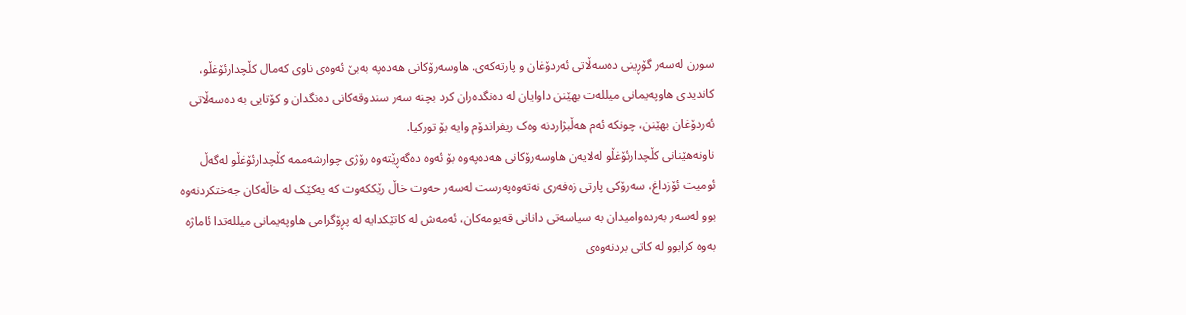سورن لەسەر گۆڕینی دەسەڵاتی ئەردۆغان و پارتەکەی. ھاوسەرۆکانی ھەدەپە بەبێ ئەوەی ناوی کەمال کڵچدارئۆغڵو، کاندیدی ھاوپەیمانی میللەت بھێنن داوایان لە دەنگدەران کرد بچنە سەر سندوقەکانی دەنگدان و کۆتایی بە دەسەڵاتی ئەردۆغان بھێنن، چونکە ئەم ھەڵبژاردنە وەک ریفراندۆم وایە بۆ تورکیا.
ناونەھێنانی کڵچدارئۆغڵو لەلایەن ھاوسەرۆکانی ھەدەپەوە بۆ ئەوە دەگەڕێتەوە رۆژی چوارشەممە کڵچدارئۆغڵو لەگەڵ ئومیت ئۆزداغ، سەرۆکی پارتی زەفەری نەتەوەپەرست لەسەر حەوت خاڵ رێککەوت کە یەکێک لە خاڵەکان جەختکردنەوە بوو لەسەر بەردەوامیدان بە سیاسەتی دانانی قەیومەکان، ئەمەش لە کاتێکدایە لە پڕۆگرامی ھاوپەیمانی میللەتدا ئاماژە بەوە کرابوو لە کاتی بردنەوەی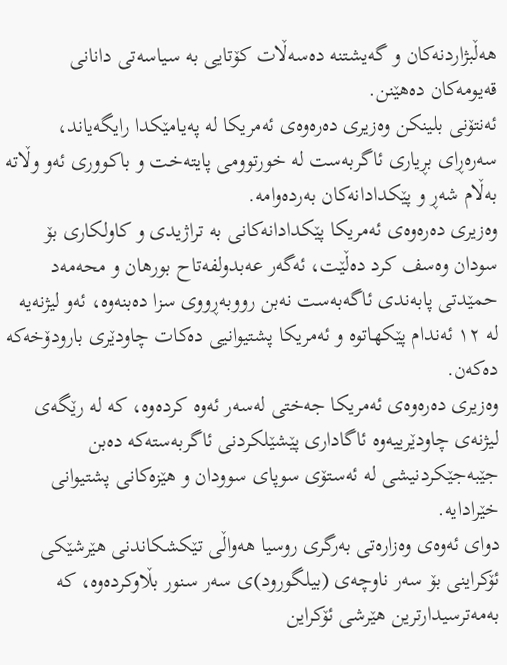ھەڵبژاردنەکان و گەیشتنە دەسەڵات کۆتایی بە سیاسەتی دانانی قەیومەکان دەھێنن.
ئەنتۆنی بلینکن وەزیری دەرەوەی ئەمریکا لە پەیامێکدا رایگەیاند، سەرەڕای بڕیاری ئاگربەست لە خورتوومی پایتەخت و باکووری ئەو وڵاتە بەڵام شەڕ و پێکدادانەکان بەردەوامە.
وەزیری دەرەوەی ئەمریکا پێکدادانەکانی بە تراژیدی و کاولکاری بۆ سودان وەسف کرد دەڵێت، ئەگەر عەبدولفەتاح بورھان و محەمەد حمێدتی پابەندی ئاگەبەست نەبن رووبەڕووی سزا دەبنەوە، ئەو لیژنەیە لە ١٢ ئەندام پێکھاتوە و ئەمریکا پشتیوانیی دەکات چاودێری بارودۆخەکە دەکەن.
وەزیری دەرەوەی ئەمریکا جەختی لەسەر ئەوە کردەوە، کە لە رێگەی لیژنەی چاودێرییەوە ئاگاداری پێشێلکردنی ئاگربەستەکە دەبن جێبەجێکردنیشی لە ئەستۆی سوپای سوودان و ھێزەکانی پشتیوانی خێرادایە.
دوای ئەوەی وەزارەتی بەرگری روسیا ھەواڵی تێکشکاندنی ھێرشێکی ئۆکراینی بۆ سەر ناوچەی (بیلگورود)ی سەر سنور بڵاوکردەوە، کە بەمەترسیدارترین ھێرشی ئۆکراین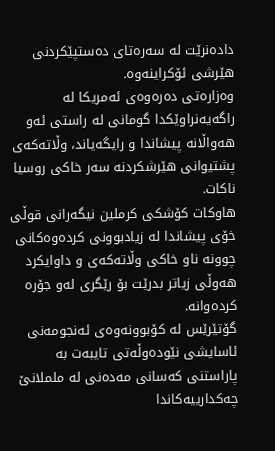دادەنرێت لە سەرەتای دەستپێکردنی ھێرشی ئۆکراینەوە.
وەزارەتی دەرەوەی ئەمریکا لە راگەیەنراوێکدا گومانی لە راستی ئەو ھەواڵانە پیشاندا و رایگەیاند، وڵاتەکەی پشتیوانی ھێرشکردنە سەر خاکی روسیا ناکات.
ھاوکات کۆشکی کرملین نیگەرانی قوڵی خۆی پیشاندا لە زیادبوونی کردەوەکانی چوونە ناو خاکی وڵاتەکەی و داوایکرد ھەوڵی زیاتر بدرێت بۆ رێگری لەو جۆرە کردەوانە.
گۆتێرێس لە کۆبوونەوەی ئەنجومەنی ئاسایشی نێودەوڵەتی تایبەت بە پاراستنی کەسانی مەدەنی لە ململانێ چەکدارییەکاندا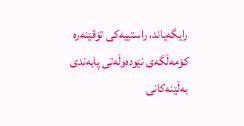رایگەیاند، راستییەکی تۆقێنەرە کۆمەڵگەی نێودەوڵەتی پابەندی بەڵێنەکانی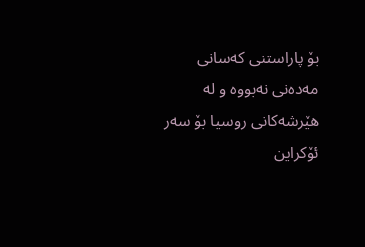بۆ پاراستنی کەسانی مەدەنی نەبووە و لە ھێرشەکانی روسیا بۆ سەر ئۆکراین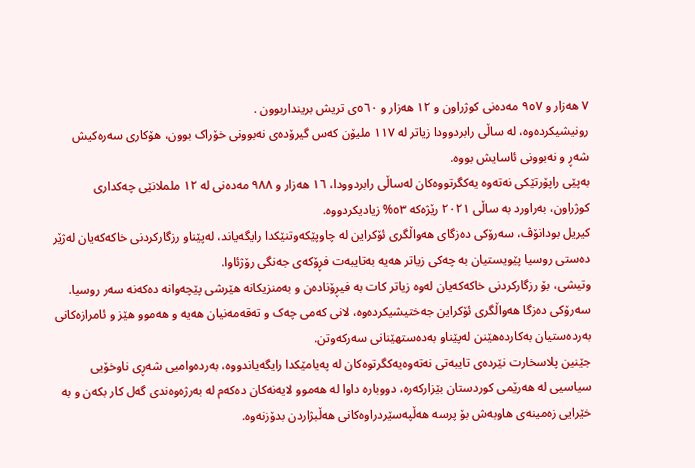٧ ھەزار و ٩٥٧ مەدەنی کوژراون و ١٢ ھەزار و ٥٦٠ی تریش برینداربوون .
رونیشیکردەوە، لە ساڵی رابردوودا زیاتر لە ١١٧ ملیۆن کەس گیرۆدەی نەبوونی خۆراک بوون، ھۆکاری سەرەکیش شەڕ و نەبوونی ئاسایش بووە.
بەپێی راپۆرتێکی نەتەوە یەکگرتووەکان لەساڵی رابردوودا، ١٦ ھەزار و ٩٨٨ مەدەنی لە ١٢ ململانێی چەکداری کوژراون، بەراورد بە ساڵی ٢٠٢١ رێژەکە ٥٣% زیادیکردووە.
کیریل بودانۆڤ، سەرۆکی دەزگای ھەواڵگری ئۆکراین لە چاوپێکەوتنێکدا رایگەیاند، لەپێناو رزگارکردنی خاکەکەیان لەژێر دەستی روسیا پێویستیان بە چەکی زیاتر ھەیە بەتایبەت فڕۆکەی جەنگی رۆژئاوا.
وتیشی، بۆ رزگارکردنی خاکەکەیان لەوە زیاتر کات بە فیڕۆنادەن و بەمنزیکانە ھێرشی پێچەوانە دەکەنە سەر روسیا.
سەرۆکی دەزگا ھەواڵگری ئۆکراین جەختیشیکردەوە، لانی کەمی چەک و تەقەمەنیان ھەیە و ھەموو ھێز و ئامرازەکانی بەردەستیان بەکاردەھێنن لەپێناو بەدەستھێنانی سەرکەوتن.
جێنین پلاسخارت نێردەی تایبەتی نەتەوەیەکگرتوەکان لە پەیامێکدا رایگەیاندووە، بەردەوامیی شەڕی ناوخۆیی سیاسیی لە ھەرێمی کوردستان بێزارکەرە، دووبارە داوا لە ھەموو لایەنەکان دەکەم لە بەرژەوەندی گەل کار بکەن و بە خێرایی زەمینەی ھاوبەش بۆ پرسە ھەڵپەسێردراوەکانی ھەڵبژاردن بدۆزنەوە.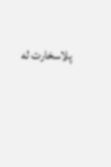پلاسخارت لە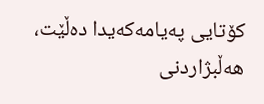کۆتایی پەیامەکەیدا دەڵێت، ھەڵبژاردنی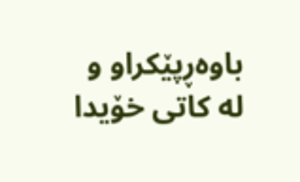باوەڕپێکراو و لە کاتی خۆیدا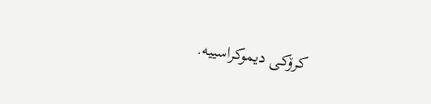کرۆکی دیموکراسییە.